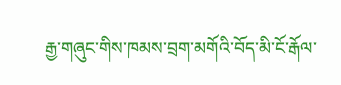རྒྱ་གཞུང་གིས་ཁམས་བྲག་མགོའི་བོད་མི་ངོ་རྒོལ་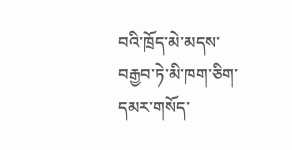བའི་ཁྲོད་མེ་མདས་བརྒྱབ་ཏེ་མི་ཁག་ཅིག་དམར་གསོད་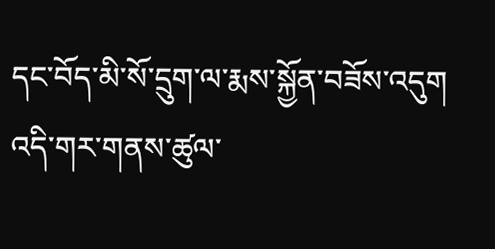དང་བོད་མི་སོ་དྲུག་ལ་རྨས་སྐྱོན་བཟོས་འདུག
འདི་གར་གནས་ཚུལ་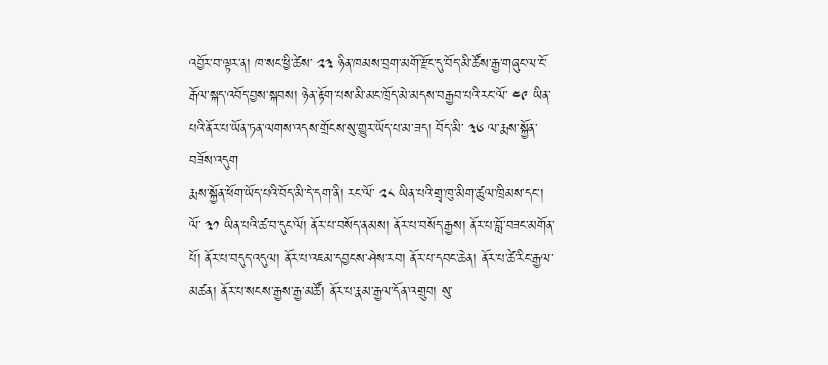འབྱོར་བ་ལྟར་ན། ཁ་སང་ཕྱི་ཚེས་ ༢༣ ཉིན་ཁམས་བྲག་མགོ་རྫོང་དུ་བོད་མི་ཚོས་རྒྱ་གཞུང་ལ་ངོ་རྒོལ་སྐད་འབོད་བྱས་སྐབས། ཉེན་རྟོག་པས་མི་མང་ཁྲོད་མེ་མདས་བརྒྱབ་པའི་རང་ལོ་ ༤༩ ཡིན་པའི་ནོར་པ་ཡོན་ཏན་ལགས་འདས་གྲོངས་སུ་གྱུར་ཡོད་པ་མ་ཟད། བོད་མི་ ༣༦ ལ་རྨས་སྐྱོན་བཟོས་འདུག
རྨས་སྐྱོན་ཕོག་ཡོད་པའི་བོད་མི་དེ་དག་ནི། རང་ལོ་ ༢༨ ཡིན་པའི་གྲྭ་ཁུ་མིག་ཚུལ་ཁྲིམས་དང་། ལོ་ ༣༡ ཡིན་པའི་ཚ་བ་དུང་ལོ། ནོར་པ་བསོད་ནམས། ནོར་པ་བསོད་རྒྱས། ནོར་པ་བློ་བཟང་མགོན་པོ། ནོར་པ་བདུད་འདུལ། ནོར་པ་འཇམ་དབྱངས་ཤེས་རབ། ནོར་པ་དབང་ཆེན། ནོར་པ་ཚེ་རིང་རྒྱལ་མཚན། ནོར་པ་སངས་རྒྱས་རྒྱ་མཚོ། ནོར་པ་རྣམ་རྒྱལ་དོན་འགྲུབ། སུ་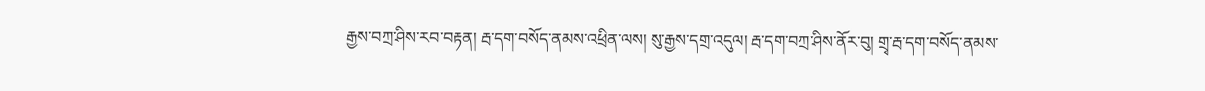རྒྱས་བཀྲ་ཤིས་རབ་བརྟན། རྦ་དག་བསོད་ནམས་འཕྲིན་ལས། སུ་རྒྱས་དགྲ་འདུལ། རྦ་དག་བཀྲ་ཤིས་ནོར་བུ། གྲྭ་རྦ་དག་བསོད་ནམས་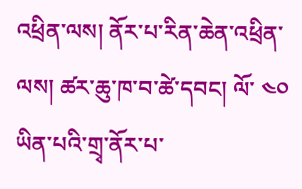འཕྲིན་ལས། ནོར་པ་རིན་ཆེན་འཕྲིན་ལས། ཚར་ཆུ་ཁ་བ་ཚེ་དབང། ལོ་ ༤༠ ཡིན་པའི་གྲྭ་ནོར་པ་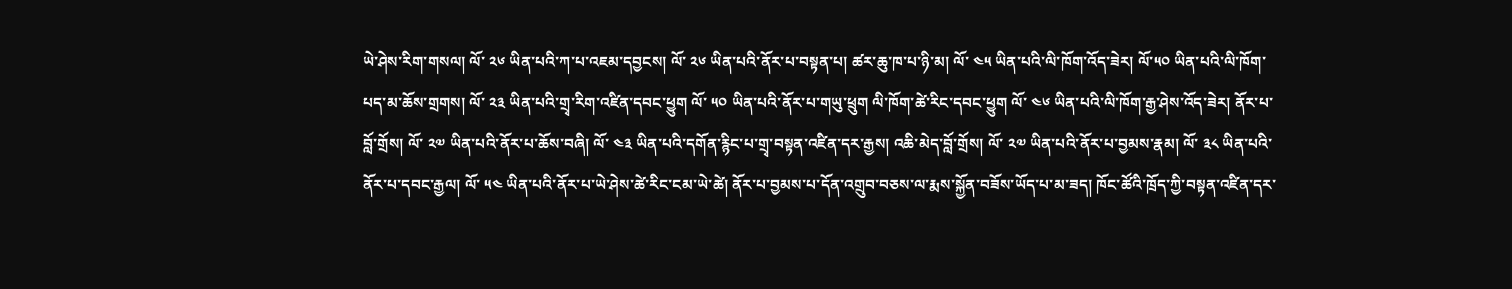ཡེ་ཤེས་རིག་གསལ། ལོ་ ༢༦ ཡིན་པའི་ཀ་པ་འཇམ་དབྱངས། ལོ་ ༢༦ ཡིན་པའི་ནོར་པ་བསྟན་པ། ཚར་ཆུ་ཁ་པ་ཉི་མ། ལོ་ ༤༥ ཡིན་པའི་ལི་ཁོག་འོད་ཟེར། ལོ་༥༠ ཡིན་པའི་ལི་ཁོག་པད་མ་ཆོས་གྲགས། ལོ་ ༢༣ ཡིན་པའི་གྲྭ་རིག་འཛིན་དབང་ཕྱུག ལོ་ ༥༠ ཡིན་པའི་ནོར་པ་གཡུ་ཕྲུག ལི་ཁོག་ཚེ་རིང་དབང་ཕྱུག ལོ་ ༤༦ ཡིན་པའི་ལི་ཁོག་རྒྱ་ཤེས་འོད་ཟེར། ནོར་པ་བློ་གྲོས། ལོ་ ༢༧ ཡིན་པའི་ནོར་པ་ཆོས་བཞི། ལོ་ ༤༣ ཡིན་པའི་དགོན་རྙིང་པ་གྲྭ་བསྟན་འཛིན་དར་རྒྱས། འཆི་མེད་བློ་གྲོས། ལོ་ ༢༧ ཡིན་པའི་ནོར་པ་བྱམས་རྣམ། ལོ་ ༣༨ ཡིན་པའི་ནོར་པ་དབང་རྒྱལ། ལོ་ ༥༤ ཡིན་པའི་ནོར་པ་ཡེ་ཤེས་ཚེ་རིང་ངམ་ཡེ་ཚེ། ནོར་པ་བྱམས་པ་དོན་འགྲུབ་བཅས་ལ་རྨས་སྐྱོན་བཟོས་ཡོད་པ་མ་ཟད། ཁོང་ཚོའི་ཁྲོད་ཀྱི་བསྟན་འཛིན་དར་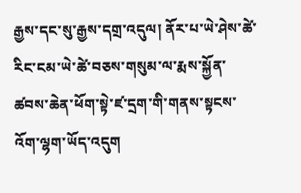རྒྱས་དང་སུ་རྒྱས་དགྲ་འདུལ། ནོར་པ་ཡེ་ཤེས་ཚེ་རིང་ངམ་ཡེ་ཚེ་བཅས་གསུམ་ལ་རྨས་སྐྱོན་ཚབས་ཆེན་ཕོག་སྟེ་ཛ་དྲག་གི་གནས་སྟངས་འོག་ལྷག་ཡོད་འདུག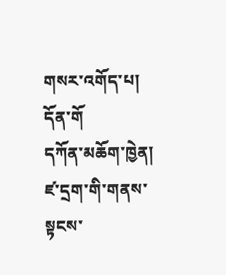གསར་འགོད་པ། དོན་གོ
དཀོན་མཆོག་ཁྱེན།
ཛ་དྲག་གི་གནས་སྟངས་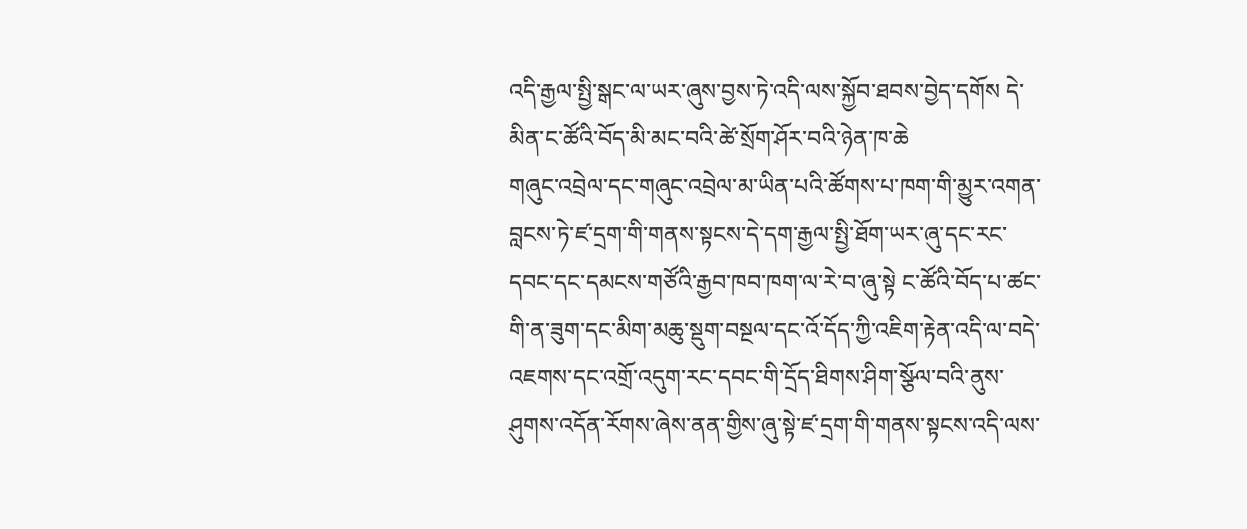འདི་རྒྱལ་སྤྱི་སྒང་ལ་ཡར་ཞུས་བྱས་ཏེ་འདི་ལས་སྐྱོབ་ཐབས་བྱེད་དགོས དེ་མིན་ང་ཚོའི་བོད་མི་མང་བའི་ཚེ་སྲོག་ཤོར་བའི་ཉེན་ཁ་ཆེ
གཞུང་འབྲེལ་དང་གཞུང་འབྲེལ་མ་ཡིན་པའི་ཚོགས་པ་ཁག་གི་མྱུར་འགན་བླངས་ཏེ་ཛ་དྲག་གི་གནས་སྟངས་དེ་དག་རྒྱལ་སྤྱི་ཐོག་ཡར་ཞུ་དང་རང་དབང་དང་དམངས་གཙོའི་རྒྱབ་ཁབ་ཁག་ལ་རེ་བ་ཞུ་སྟེ ང་ཚོའི་བོད་པ་ཚང་གི་ན་ཟུག་དང་མིག་མཆུ་སྡུག་བསྔལ་དང་འོ་དོད་ཀྱི་འཇིག་རྟེན་འདི་ལ་བདེ་འཇགས་དང་འགྲོ་འདུག་རང་དབང་གི་དྲོད་ཐིགས་ཤིག་སྩོལ་བའི་ནུས་ཤུགས་འདོན་རོགས་ཞེས་ནན་གྱིས་ཞུ་སྟེ་ཛ་དྲག་གི་གནས་སྟངས་འདི་ལས་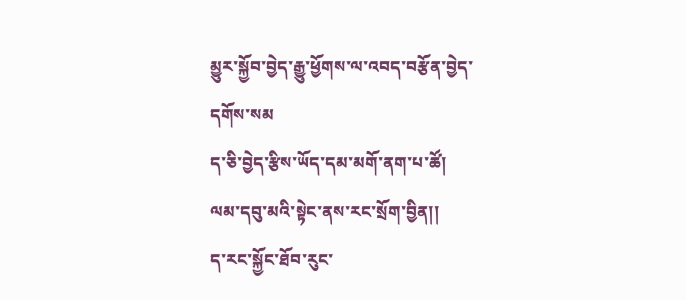མྱུར་སྐྱོབ་བྱེད་རྒྱུ་ཕྱོགས་ལ་འབད་བརྩོན་བྱེད་དགོས་སམ
ད་ཅི་བྱེད་རྩིས་ཡོད་དམ་མགོ་ནག་པ་ཚོ།
ལམ་དབུ་མའི་སྟེང་ནས་རང་སྲོག་བྱིན།།
ད་རང་སྐྱོང་ཐོབ་རུང་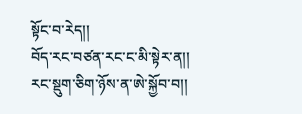སྟོང་བ་རེད།།
བོད་རང་བཙན་རང་ང་མི་སྟེར་ན།།
རང་སྡུག་ཅིག་ཉོས་ན་ཨེ་སྐྱོབ་བ།།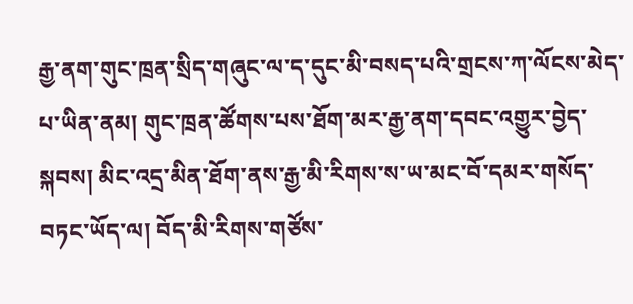རྒྱ་ནག་གུང་ཁྲན་སྲིད་གཞུང་ལ་ད་དུང་མི་བསད་པའི་གྲངས་ཀ་ལོངས་མེད་པ་ཡིན་ནམ། གུང་ཁྲན་ཚོགས་པས་ཐོག་མར་རྒྱ་ནག་དབང་འགྱུར་བྱེད་སྐབས། མིང་འདྲ་མིན་ཐོག་ནས་རྒྱ་མི་རིགས་ས་ཡ་མང་བོ་དམར་གསོད་བཏང་ཡོད་ལ། བོད་མི་རིགས་གཙོས་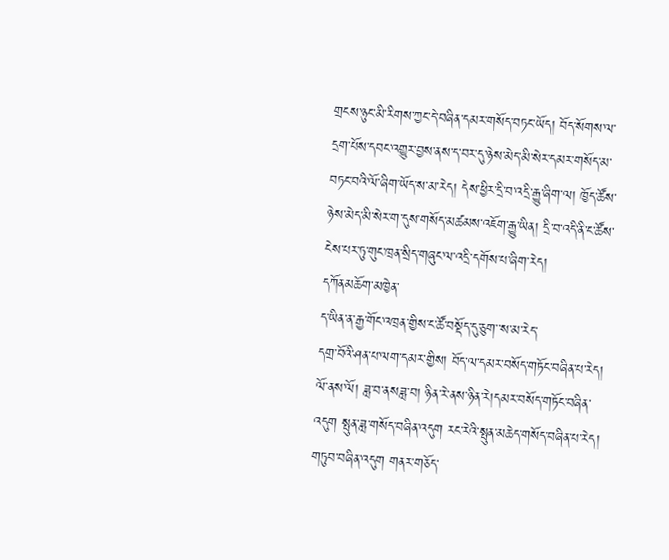གྲངས་ཉུང་མི་རིགས་ཀྱང་དེ་བཞིན་དམར་གསོད་བཏང་ཡོད། བོད་སོགས་ལ་དྲག་པོས་དབང་འགྱུར་བྱས་ནས་ད་བར་དུ་ཉེས་མེད་མི་སེར་དམར་གསོད་མ་བཏང་བའི་ལོ་ཞིག་ཡོད་ས་མ་རེད། དེས་ཕྱིར་དྲི་བ་འདྲི་རྒྱུ་ཞིག་ལ། ཁྱོད་ཚོས་ཉེས་མེད་མི་སེར་ག་དུས་གསོད་མཚམས་འཇོག་རྒྱུ་ཡིན། དྲི་བ་འདི་ནི་ང་ཚོས་ངེས་པར་ཏུ་གུང་ཁྲན་སྲིད་གཞུང་ལ་འདྲི་དགོས་པ་ཞིག་རེད།
དཀོནམཆོག་མཁྱེན་
ད་ཡིན་ན་རྒྱ་གོང་འཁྲན་གྱིས་ང་ཚོ་བསྡོད་དུ་ཅུག་་ས་མ་རེད་
དགྲ་བོའི་ཤན་པ་ལག་དམར་གྱིས། བོད་ལ་དམར་བསོད་གཏོང་བཞིན་པ་རེད། ལོ་ནས་ལོ། ཟླ་བ་ནསཟླ་བ། ཉིན་རེ་ནས་ཉིན་རེ།དམར་བསོད་གཏོང་བཞིན་འདུག སྤུན་ཟླ་གསོད་བཞིན་འདུག རང་རེའི་སྤུན་མཆེད་གསོད་བཞིན་པ་རེད། གཏུབ་བཞིན་འདུག གནར་གཅོད་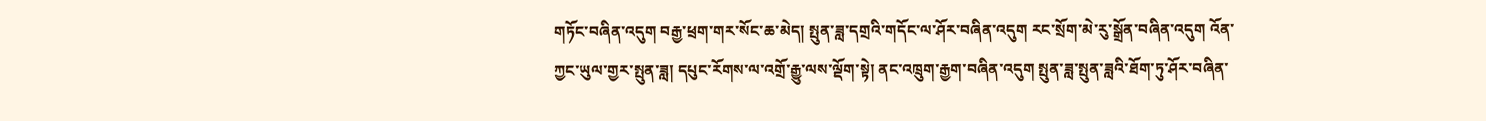གཏོང་བཞིན་འདུག བརྒྱ་ཕྲག་གར་སོང་ཆ་མེད། སྤུན་ཟླ་དགྲའི་གདོང་ལ་ཤོར་བཞིན་འདུག རང་སྲོག་མེ་རུ་སྒྲོན་བཞིན་འདུག འོན་ཀྱང་ཡུལ་གྱར་སྤུན་ཟླ། དཔུང་རོགས་ལ་འགྲོ་རྒྱུ་ལས་ལྡོག་སྟེ། ནང་འཁྲུག་རྒྱག་བཞིན་འདུག སྤུན་ཟླ་སྤུན་ཟླའི་ཐོག་ཏུ་ཤོར་བཞིན་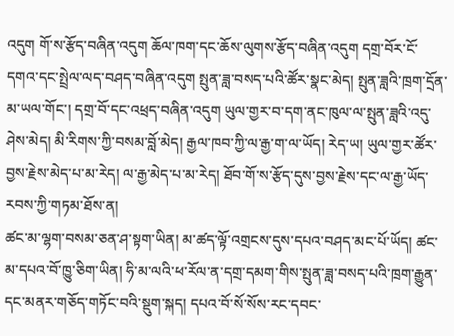འདུག གོ་ས་རྩོད་བཞིན་འདུག ཆོལ་ཁག་དང་ཆོས་ལུགས་རྩོད་བཞིན་འདུག དགྲ་བོར་ངོ་དགའ་དང་སྤྲེལ་ལད་བཤད་བཞིན་འདུག སྤུན་ཟླ་བསད་པའི་ཚོར་སྣང་མེད། སྤུན་ཟླའི་ཁྲག་དྲོན་མ་ཡལ་གོང་། དགྲ་བོ་དང་འཕྲད་བཞིན་འདུག ཡུལ་གྱར་བ་དག་ནང་ཁུལ་ལ་སྤུན་ཟླའི་འདུ་ཤེས་མེད། མི་རིགས་ཀྱི་བསམ་བློ་མེད། རྒྱལ་ཁབ་ཀྱི་ལ་རྒྱ་ག་ལ་ཡོད། རེད་ཡ། ཡུལ་གྱར་ཚོར་བྱས་རྗེས་མེད་པ་མ་རེད། ལ་རྒྱ་མེད་པ་མ་རེད། ཐོབ་གོ་ས་རྩོད་དུས་བྱས་རྗེས་དང་ལ་རྒྱ་ཡོད་རབས་ཀྱི་གཏམ་ཐོས་ན།
ཚང་མ་ལྷག་བསམ་ཅན་ཤ་སྟག་ཡིན། མ་ཚད་ལྟོ་འགྲངས་དུས་དཔའ་བཤད་མང་པོ་ཡོད། ཚང་མ་དཔའ་བོ་ཁྱུ་ཅིག་ཡིན། ཧི་མ་ལའི་ཕ་རོལ་ན་དགྲ་དམག་གིས་སྤུན་ཟླ་བསད་པའི་ཁྲག་རྒྱུན་དང་མནར་གཅོད་གཏོང་བའི་སྡུག་སྐད། དཔའ་བོ་སོ་སོས་རང་དབང་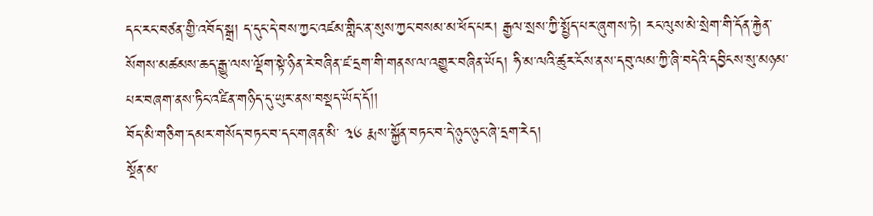དང་རང་བཙན་གྱི་འབོད་སྒྲ། ད་དུང་དེ་བས་ཀྱང་འཛམ་གླིང་ན་སུས་ཀྱང་བསམ་མ་ཕོད་པར། རྒྱལ་སྲས་ཀྱི་སྤྱོད་པར་ཞུགས་ཏེ། རང་ལུས་མེ་སྲེག་གི་དོན་རྐྱེན་སོགས་མཚམས་ཆད་རྒྱུ་ལས་ལྡོག་སྟེ་ཉིན་རེ་བཞིན་ཛ་དྲག་གི་གནས་ལ་འགྱུར་བཞིན་ཡོད། ཧི་མ་ལའི་ཚུར་ངོས་ནས་དབུ་ལམ་ཀྱི་ཞི་བདེའི་དབྱིངས་སུ་མཉམ་པར་བཞག་ནས་ཏིང་འཛིན་གཉིད་དུ་ཡུར་ནས་བསྡད་ཡོད་དོ།།
བོད་མི་གཅིག་དམར་གསོད་བཏང་བ་དང་གཞན་མི་ ༣༦ རྨས་སྐྱོན་བཏང་བ་དེ་ཉུང་ཉུང་ཞེ་དྲག་རེད།
སྔོན་མ་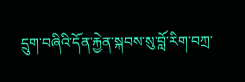དྲུག་བཞིའི་དོན་རྐྱེན་སྐབས་སུ་བློ་རིག་བཀྲ་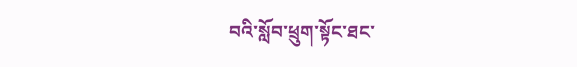བའི་སློབ་ཕྲུག་སྟོང་ཐང་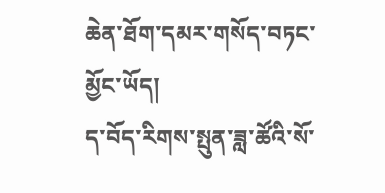ཆེན་ཐོག་དམར་གསོད་བཏང་མྱོང་ཡོད།
ད་བོད་རིགས་སྤུན་ཟླ་ཚོའི་སོ་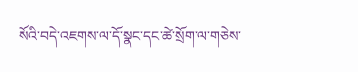སོའི་བདེ་འཇགས་ལ་དོ་སྣང་དང་ཚེ་སྲོག་ལ་གཅེས་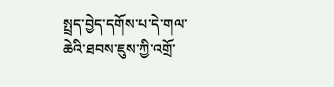སྤྲད་བྱེད་དགོས་པ་དེ་གལ་ཆེའི་ཐབས་ཇུས་ཀྱི་འགྲོ་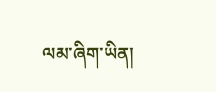ལམ་ཞིག་ཡིན།